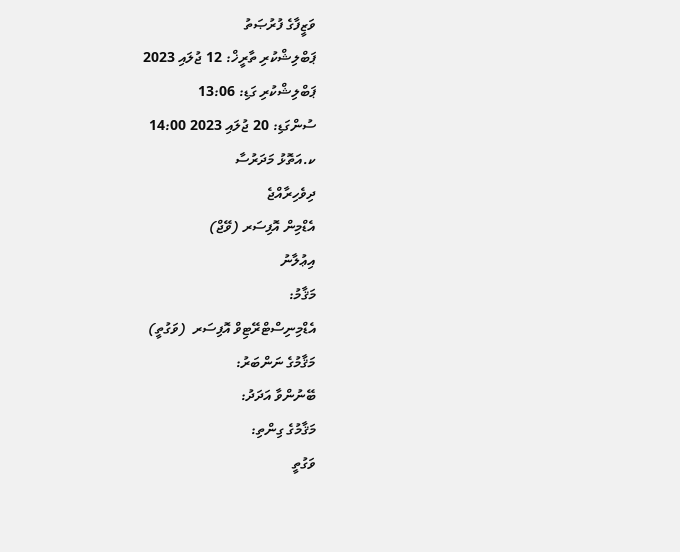ވަޒީފާގެ ފުރުޞަތު
ޕަބްލިޝްކުރި ތާރީޚް: 12 ޖުލައި 2023
ޕަބްލިޝްކުރި ގަޑި: 13:06
ސުންގަޑި: 20 ޖުލައި 2023 14:00
ކ.އަތޮޅު މަދަރުސާ
ދިވެހިރާއްޖެ
އެޑްމިން އޮފިސަރ (ވޭޖް)
އިޢުލާނު
މަޤާމު:
އެޑްމިނިސްޓްރޭޓިވް އޮފިސަރ  (ވަގުތީ)
މަޤާމުގެ ނަންބަރު:
ބޭނުންވާ އަދަދު:
މަޤާމުގެ ގިންތި:
ވަގުތީ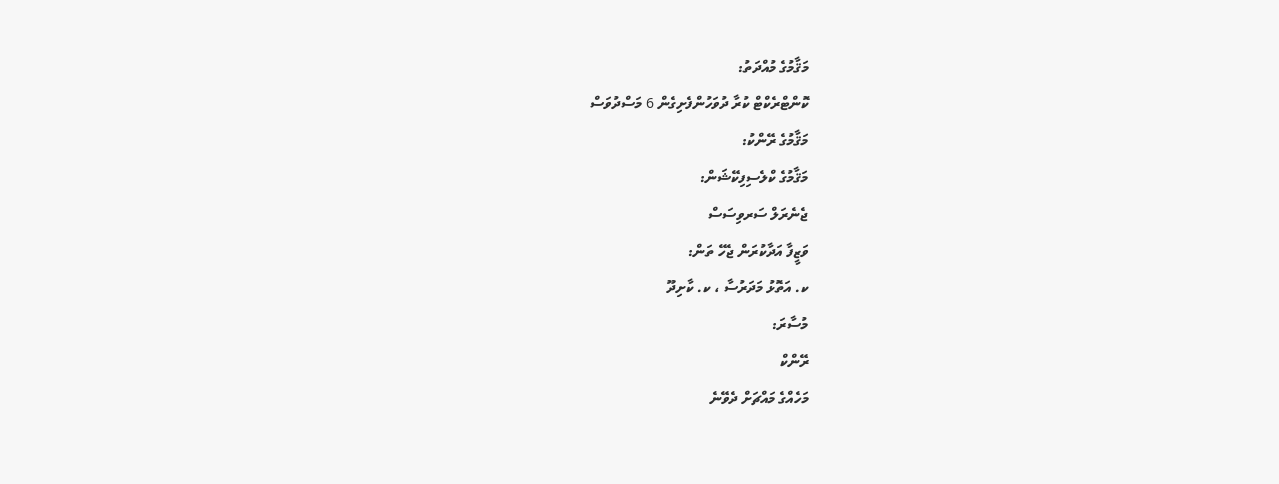މަޤާމުގެ މުއްދަތު:
ކޮންޓްރެކްޓް ކުރާ ދުވަހުންފެށިގެން 6 މަސްދުވަސް
މަޤާމުގެ ރޭންކު:
މަޤާމުގެ ކްލެސިފިކޭޝަން:
ޖެނެރަލް ސަރވިސަސް
ވަޒީފާ އަދާކުރަން ޖެހޭ ތަން:
ކ. އަތޮޅު މަދަރުސާ ، ކ. ކާށިދޫ
މުސާރަ:
ރޭންކް
މަހެއްގެ މައްޗަށް ދެވޭނެ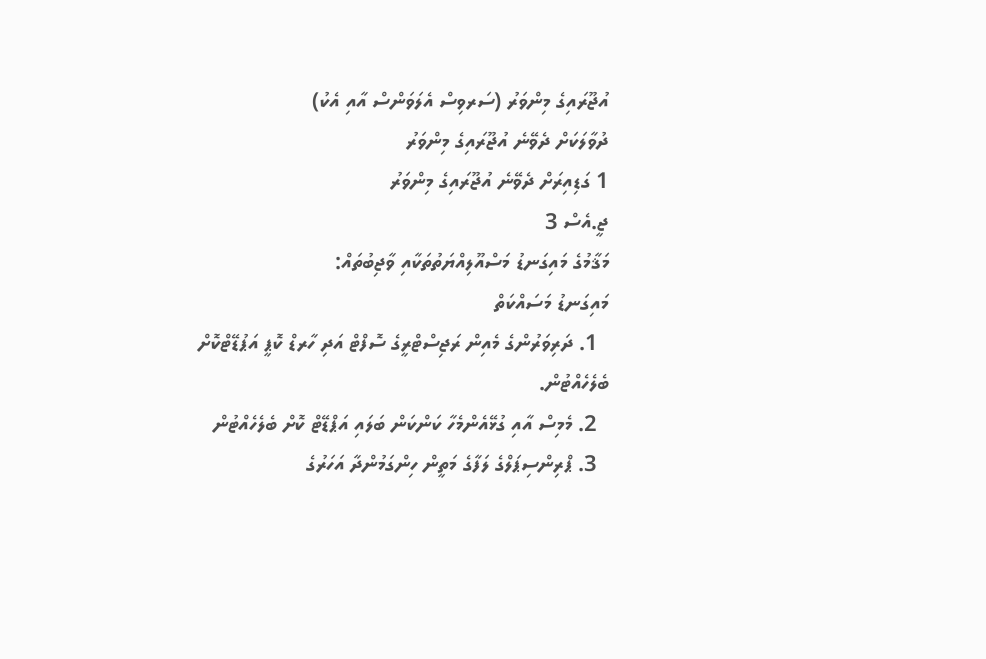އުޖޫރައިގެ މިންވަރު (ސަރވިސް އެލަވަންސް އާއި އެކު)
ދުވާލަކަށް ދެވޭނެ އުޖޫރައިގެ މިންވަރު
1 ގަޑިއިރަށް ދެވޭނެ އުޖޫރައިގެ މިންވަރު
ޖީ.އެސް 3
މަޤާމުގެ މައިގަނޑު މަސްއޫލިއްޔަތުތަކާއި ވާޖިބުތައް:
މައިގަނޑު މަސައްކަތް
  1. ދަރިވަރުންގެ މެއިން ރަޖިސްޓްރީގެ ސޮފްޓް އަދި ހާރޑް ކޮޕީ އަޕުޑޭޓްކޮށް ބެލެހެއްޓުން.
  2. މެމިސް އާއި ގުޅޭއެންމެހާ ކަންކަން ބަލައި އަޕްޑޭޓް ކޮށް ބެލެހެއްޓުން
  3. ޕްރިންސިޕަލްގެ ލަފާގެ މަތީން ހިންގަމުންދާ އަހަރުގެ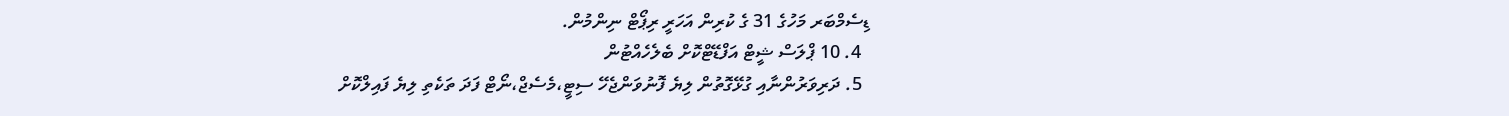ޑިސެމްބަރ މަހުގެ 31 ގެ ކުރިން އަހަރީ ރިޕޯޓް ނިންމުން.
  4. 10 ޕްލަސް ޝީޓް އަފްޑޭޓްކޮށް ބެލެހެއްޓުން
  5. ދަރިވަރުންނާއި ގުޅޭގޮތުން ލިޔެ ފޮނުވަންޖެހޭ ސިޓީ،މެސެޖް،ނޯޓް ފަދަ ތަކެތި ލިޔެ ފައިލްކޮށް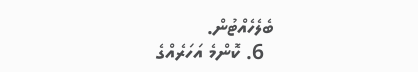ބެލެހެއްޓުން.
  6. ކޮންމެ އަހަރެއްގެ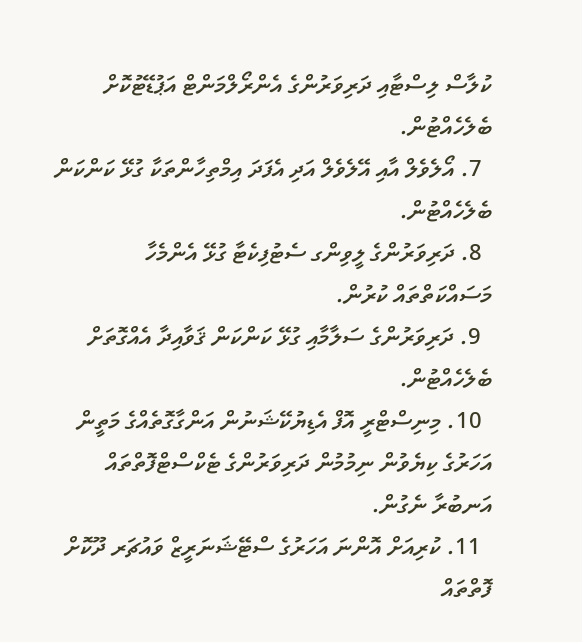ކުލާސް ލިސްޓާއި ދަރިވަރުންގެ އެންރޯލްމަންޓް އަޕުޑޭޓުކޮށް ބެލެހެއްޓުން.
  7. އޯލެވެލް އާއި އޭލެވެލް އަދި އެފަދަ އިމްތިހާންތަކާ ގުޅޭ ކަންކަން ބެލެހެއްޓުން.
  8. ދަރިވަރުންގެ ލީވިންގ ސެޓުފިކެޓާ ގުޅޭ އެންމެހާ މަސައްކަތްތައް ކުރުން.
  9. ދަރިވަރުންގެ ސަލާމާއި ގުޅޭ ކަންކަން ޤަވާއިދާ އެއްގޮތަށް ބެލެހެއްޓުން.
  10. މިނިސްޓްރީ އޮފް އެޑިޔުކޭޝަނުން އަންގާގޮތެއްގެ މަތީން އަހަރުގެ ކިޔެވުން ނިމުމުން ދަރިވަރުންގެ ޓެކްސްޓްފޮތްތައް އަނބުރާ ނެގުން.
  11. ކުރިއަށް އޮންނަ އަހަރުގެ ސްޓޭޝަނަރީޒް ވައުޗަރ ދޫކޮށް ފޮތްތައް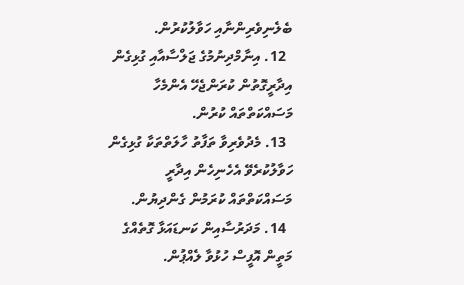ބެލެނިވެރިންނާއި ހަވާލުކުރުން.
  12. އިނާމްދިނުމުގެ ޖަލްސާއާއި ގުޅިގެން އިދާރީގޮތުން ކުރަންޖެހޭ އެންމެހާ މަސައްކަތްތައް ކުރުން.
  13. މެދުވެރިވާ ތަފާތު ހާލަތްތަކާ ގުޅިގެން ހަވާލުކުރެވޭ އެހެނިހެން އިދާރީ މަސައްކަތްތައް ކުރަމުން ގެންދިޔުން.
  14. މަދަރުސާއިން ކަނޑައަޅާ ގޮތެއްގެ މަތީން އޮފީސް ހުޅުވާ ލެއްޕުން.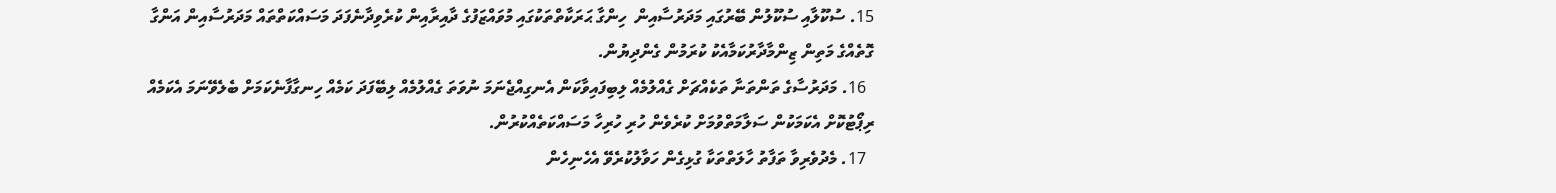15. ސުކޫލާއި ސުކޫލުން ބޭރުގައި މަދަރުސާއިން  ހިންގާ ޙަރަކާތްތަކުގައި މުވައްޒަފުގެ ދާއިރާއިން ކުރެވިދާނެފަދަ މަސައްކަތްތައް މަދަރުސާއިން އަންގާ ގޮތެއްގެ މަތިން ޒިންމާދާރުކަމާއެކު ކުރަމުން ގެންދިޔުން.
  16. މަދަރުސާގެ ތަންތަނާ ތަކެއްޗަށް ގެއްލުމެއް ލިބިފައިވާކަން އެނގިއްޖެނަމަ ނުވަތަ ގެއްލުމެއް ލިބޭފަދަ ކަމެއް ހިނގާފާނެކަމަށް ބެލެވޭނަމަ އެކަމެއް ރިޕޯޓުކޮށް އެކަމަކުން ސަލާމަތްވުމަށް ކުރެވެން ހުރި ހުރިހާ މަސައްކަތެއްކުރުން.
  17. މެދުވެރިވާ ތަފާތު ހާލަތްތަކާ ގުޅިގެން ހަވާލުކުރެވޭ އެހެނިހެން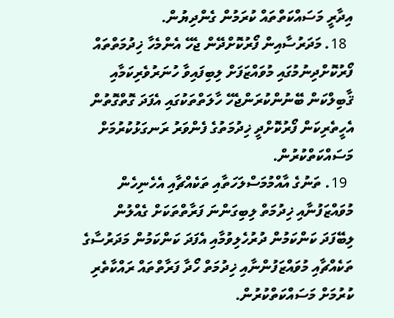އިދާރީ މަސައްކަތްތައް ކުރަމުން ގެންދިޔުން.
  18. މަދަރުސާއިން ފޯރުކޮށްދޭން ޖެހޭ އެންމެހާ ޚިދުމަތްތައް ފޯރުކޮށްދިނުމުގައި މުވައްޒަފަށް ލިބިފައިވާ ހުނަރުވެރިކަމާއި ޤާބިލްކަން ބޭނުންކުރަންޖެހޭ ހާލަތްތަކުގައި އެފަދަ ގޮތްގޮތުން އެހީތެރިކަން ފޯރުކޮށްދީ ޚިދުމަތުގެ ފެންވަރު ރަނގަޅުކުރުމަށް މަސައްކަތްކުރުން.
  19. ތަނުގެ އާއްމުމަސްލަހަތާއި ތަކެއްޗާއި އެހެނިހެން މުވައްޒަފުނާއި ޚިދުމަތް ލިބިގަންނަ ފަރާތްތަކަށް ގެއްލުން ލިބޭފަދަ ކަންކަމުން ދުރުހެލިވުމާއި އެފަދަ ކަންކަމުން މަދަރުސާގެ ތަކެއްޗާއި މުވައްޒަފުންނާއި ޚިދުމަތް ހޯދާ ފަރާތްތައް ރައްކާތެރި ކުރުމަށް މަސައްކަތްކުރުން.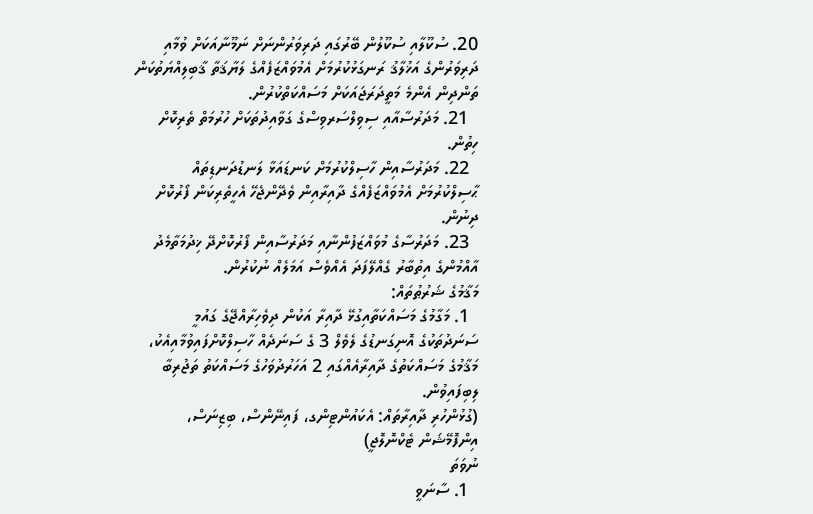20. ސުކޫލާއި ސުކޫލުން ބޭރުގައި ދަރިވަރުންނަށް ނަމޫނާއަކަށް ވުމާއި ދަރިވަރުންގެ އަޚުލާޤު ރަނގަޅުކުރުމަށް އެމުވައްޒަފެއްގެ ލަޔާޤަތާ ޤާބިލިއްޔަތުކަން ތަންދިން އެންމެ މަތީދަރަޖައަކަށް މަސައްކަތްކުރުން.
  21. މަދަރުސާއާއި ސިވިލްސަރވިސްގެ ގަވާއިދުތަކަށް ހުރުމަތް ތެރިކޮށް ހިތުން.
  22. މަދަރުސާއިން ހާސިލްކުރުމަށް ކަނޑައަޅާ ލަނޑުދަނޑިތައް ޙާސިލްކުރުމަށް އެމުވައްޒަފެއްގެ ދާއިރާއިން ވެދޭންޖެހޭ އެހީތެރިކަން ފޯރުކޮށް ދިނުން.
  23. މަދަރުސާގެ މުވައްޒަފުންނާއި މަދަރުސާއިން ފޯރުކޮށްދޭ ޚިދުމަތާމެދު  އާއްމުންގެ އިތުބާރު ގެއްލޭފަދަ އެއްވެސް އަމަލެއް ނުކުރުން.
މަޤާމުގެ ޝަރުޠުތައް:
  1. މަގާމުގެ މަސައްކަތާއިގުޅޭ ދާއިރާ އަކުން ދިވެހިރާއްޖޭގެ ގައުމީ ސަނަދުތަކުގެ އޮނިގަނޑުގެ ލެވެލް 3 ގެ ސަނަދެއް ހާސިލްކޮށްފައިވުމާއިއެކު، މަޤާމުގެ މަސައްކަތުގެ ދާއިރާއެއްގައި 2 އަހަރުދުވަހުގެ މަސައްކަތު ތަޖުރިބާ ލިބިފައިވުން.
(ގުޅުންހުރި ދާއިރާތައް: އެކައުންޓިންގ، ފައިނޭންސް، ބިޒިނަސް، އިންފޮމޭޝަން ޓެކްނޮލޮޖީ)
ނުވަތަ
  1. ސާނަވީ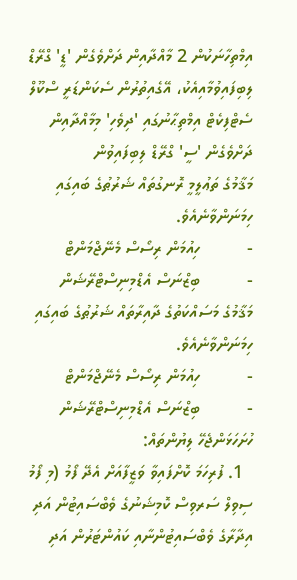އިމްތިހާނަކުން 2 މާއްދާއިން ދަށްވެގެން 'ޑީ' ގްރޭޑް ލިބިފައިވުމާއިއެކު، އޭގެއިތުރުން ސެކަންޑަރީ ސްކޫލް ސެޓްފިކެޓް އިމްތިޙާނުގައި 'ދިވެހި' މިމާއްދާއިން ދަށްވެގެން 'ސީ' ގްރޭޑް ލިބިފައިވުން
މަޤާމުގެ ތަޢުލީމީ ރޮނގުތައް ޝަރުޠުގެ ބައިގައި ހިމަނަންވާނެއެވެ.
-          ހިއުމަން ރިސޯސް މެނޭޖްމަންޓް
-          ބިޒްނަސް އެޑްމިނިސްޓްރޭޝަން
މަޤާމުގެ މަސައްކަތުގެ ދާއިރާތައް ޝަރުޠުގެ ބައިގައި ހިމަނަންވާނެއެވެ.
-          ހިއުމަން ރިސޯސް މެނޭޖްމަންޓް
-          ބިޒްނަސް އެޑްމިނިސްޓްރޭޝަން
ހުށަހަޅަންޖެހޭ ލިޔުންތައް:
  1. ފުރިހަމަ ކޮށްފައިވާ ވަޒީފާއަށް އެދޭ ފޯމު (މި ފޯމު ސިވިލް ސަރވިސް ކޮމިޝަނުގެ ވެބްސައިޓުން އަދި އިދާރާގެ ވެބްސައިޓުންނާއި ކައުންޓަރުން އަދި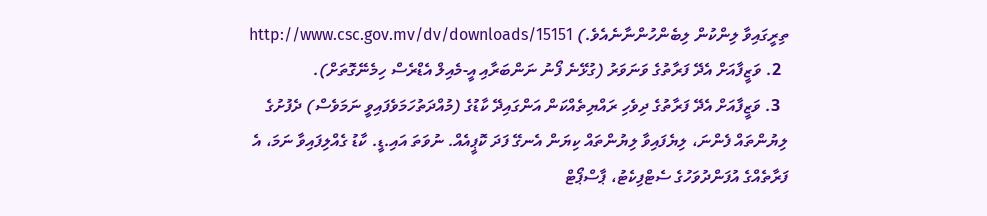ތިރީގައިވާ ލިންކުން ލިބެންހުންނާނެއެވެ.) http://www.csc.gov.mv/dv/downloads/15151
  2. ވަޒީފާއަށް އެދޭ ފަރާތުގެ ވަނަވަރު (ގުޅޭނެ ފޯނު ނަންބަރާއި އީ-މެއިލް އެޑްރެސް ހިމެނޭގޮތަށް).
  3. ވަޒީފާއަށް އެދޭ ފަރާތުގެ ދިވެހި ރައްޔިތެއްކަން އަންގައިދޭ ކާޑުގެ (މުއްދަތުހަމަވެފައިވީ ނަމަވެސް) ދެފުށުގެ ލިޔުންތައް ފެންނަ، ލިޔެފައިވާ ލިޔުންތައް ކިޔަން އެނގޭ ފަދަ ކޮޕީއެއް. ނުވަތަ އައި.ޑީ. ކާޑު ގެއްލިފައިވާ ނަމަ، އެ ފަރާތެއްގެ އުފަންދުވަހުގެ ސެޓްފިކެޓު، ޕާސްޕޯޓް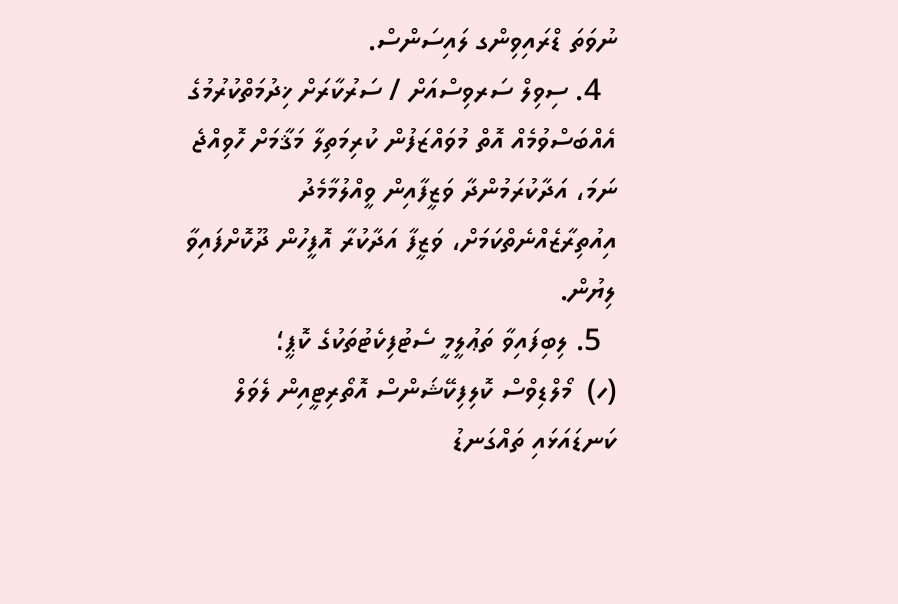ނުވަތަ ޑްރައިވިންގ ލައިސަންސް.
  4. ސިވިލް ސަރވިސްއަށް / ސަރުކާރަށް ޚިދުމަތްކުރުމުގެ އެއްބަސްވުމެއް އޮތް މުވައްޒަފުން ކުރިމަތިލާ މަޤާމަށް ހޮވިއްޖެ ނަމަ، އަދާކުރަމުންދާ ވަޒީފާއިން ވީއްލުމާމެދު އިއުތިރާޒެއްނެތްކަމަށް، ވަޒީފާ އަދާކުރާ އޮފީހުން ދޫކޮށްފައިވާ ލިޔުން.
  5. ލިބިފައިވާ ތަޢުލީމީ ސެޓުފިކެޓުތަކުގެ ކޮޕީ؛
(ހ)  މޯލްޑިވްސް ކޮލިފިކޭޝަންސް އޮތޯރިޓީއިން ލެވަލް ކަނޑައަޅައި ތައްގަނޑު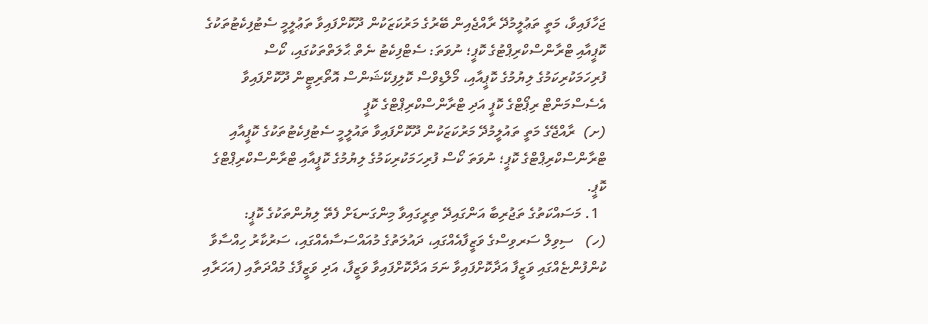ޖަހާފައިވާ، މަތީ ތަޢުލީމުދޭ ރާއްޖެއިން ބޭރުގެ މަރުކަޒަކުން ދޫކޮށްފައިވާ ތަޢުލީމީ ސެޓުފިކެޓުތަކުގެ ކޮޕީއާއި ޓްރާންސްކްރިޕްޓުގެ ކޮޕީ؛ ނުވަތަ: ސެޓްފިކެޓު ނެތް ޙާލަތްތަކުގައި، ކޯސް ފުރިހަމަކުރިކަމުގެ ލިޔުމުގެ ކޮޕީއާއި، މޯލްޑިވްސް ކޮލިފިކޭޝަންސް އޮތޯރިޓީން ދޫކޮށްފައިވާ އެސެސްމަންޓް ރިޕޯޓްގެ ކޮޕީ އަދި ޓްރާންސްކްރިޕްޓްގެ ކޮޕީ
(ށ)  ރާއްޖޭގެ މަތީ ތައުލީމުދޭ މަރުކަޒަކުން ދޫކޮށްފައިވާ ތައުލީމީ ސެޓުފިކެޓުތަކުގެ ކޮޕީއާއި ޓްރާންސްކްރިޕްޓްގެ ކޮޕީ؛ ނުވަތަ ކޯސް ފުރިހަމަކުރިކަމުގެ ލިޔުމުގެ ކޮޕީއާއި ޓްރާންސްކްރިޕްޓްގެ ކޮޕީ.
  1. މަސައްކަތުގެ ތަޖުރިބާ އަންގައިދޭ ތިރީގައިވާ މިންގަނޑަށް ފެތޭ ލިޔުންތަކުގެ ކޮޕީ:
(ހ)   ސިވިލް ސަރވިސްގެ ވަޒީފާއެއްގައި، ދައުލަތުގެ މުއައްސަސާއެއްގައި، ސަރުކާރު ހިއްސާވާ ކުންފުންޏެއްގައި ވަޒީފާ އަދާކޮށްފައިވާ ނަމަ އަދާކޮށްފައިވާ ވަޒީފާ، އަދި ވަޒީފާގެ މުއްދަތާއި (އަހަރާއި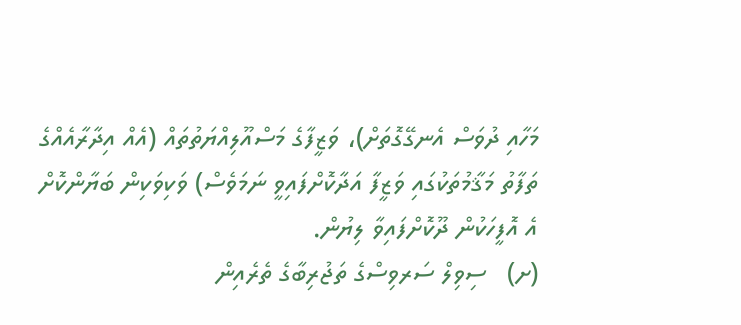މަހާއި ދުވަސް އެނގޭގޮތަށް)، ވަޒީފާގެ މަސްއޫލިއްޔަތުތައް (އެއް އިދާރާއެއްގެ ތަފާތު މަޤާމުތަކުގައި ވަޒީފާ އަދާކޮށްފައިވީ ނަމަވެސް) ވަކިވަކިން ބަޔާންކޮށް އެ އޮފީހަކުން ދޫކޮށްފައިވާ ލިޔުން.
(ށ)   ސިވިލް ސަރވިސްގެ ތަޖުރިބާގެ ތެރެއިން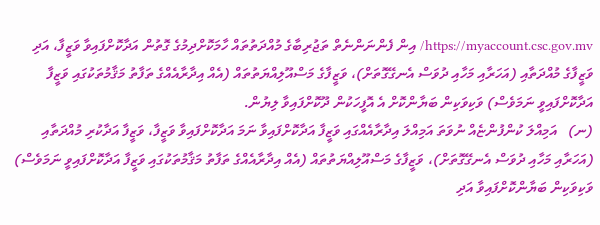https://myaccount.csc.gov.mv/ އިން ފެންނަންނެތް ތަޖުރިބާގެ މުއްދަތުތައް ހާމަކޮށްދިމުގެ ގޮތުން އަދާކޮށްފައިވާ ވަޒީފާ، އަދި ވަޒީފާގެ މުއްދަތާއި (އަހަރާއި މަހާއި ދުވަސް އެނގޭގޮތަށް)، ވަޒީފާގެ މަސްއޫލިއްޔަތުތައް (އެއް އިދާރާއެއްގެ ތަފާތު މަޤާމުތަކުގައި ވަޒީފާ އަދާކޮށްފައިވީ ނަމަވެސް) ވަކިވަކިން ބަޔާންކޮށް އެ އޮފީހަކުން ދޫކޮށްފައިވާ ލިޔުން.
(ނ)   އަމިއްލަ ކުންފުންޏެއް ނުވަތަ އަމިއްލަ އިދާރާއެއްގައި ވަޒީފާ އަދާކޮށްފައިވާ ނަމަ އަދާކޮށްފައިވާ ވަޒީފާ، ވަޒީފާ އަދާކުރި މުއްދަތާއި (އަހަރާއި މަހާއި ދުވަސް އެނގޭގޮތަށް)، ވަޒީފާގެ މަސްއޫލިއްޔަތުތައް (އެއް އިދާރާއެއްގެ ތަފާތު މަޤާމުތަކުގައި ވަޒީފާ އަދާކޮށްފައިވީ ނަމަވެސް) ވަކިވަކިން ބަޔާންކޮށްފައިވާ އަދި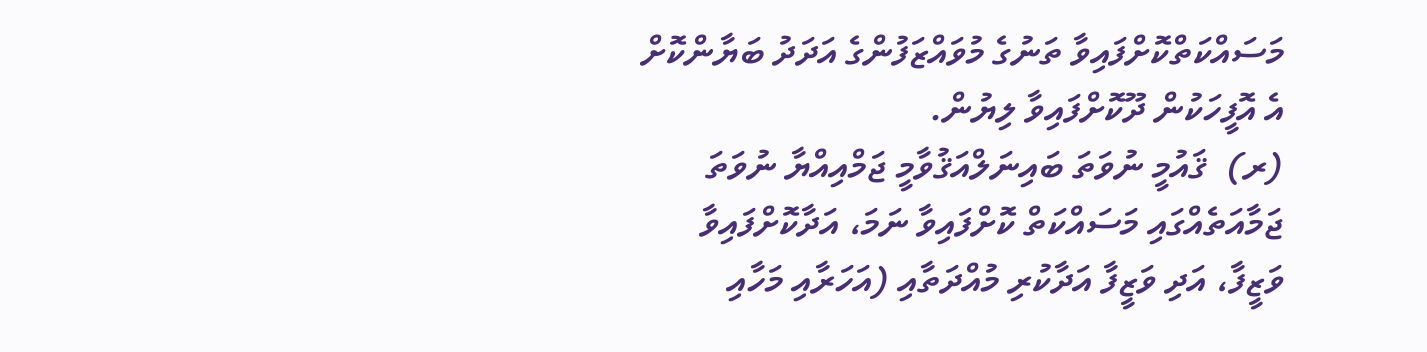މަސައްކަތްކޮށްފައިވާ ތަނުގެ މުވައްޒަފުންގެ އަދަދު ބަޔާންކޮށް އެ އޮފީހަކުން ދޫކޮށްފައިވާ ލިޔުން.
(ރ)  ޤައުމީ ނުވަތަ ބައިނަލްއަޤުވާމީ ޖަމްއިއްޔާ ނުވަތަ ޖަމާއަތެއްގައި މަސައްކަތް ކޮށްފައިވާ ނަމަ، އަދާކޮށްފައިވާ ވަޒީފާ، އަދި ވަޒީފާ އަދާކުރި މުއްދަތާއި (އަހަރާއި މަހާއި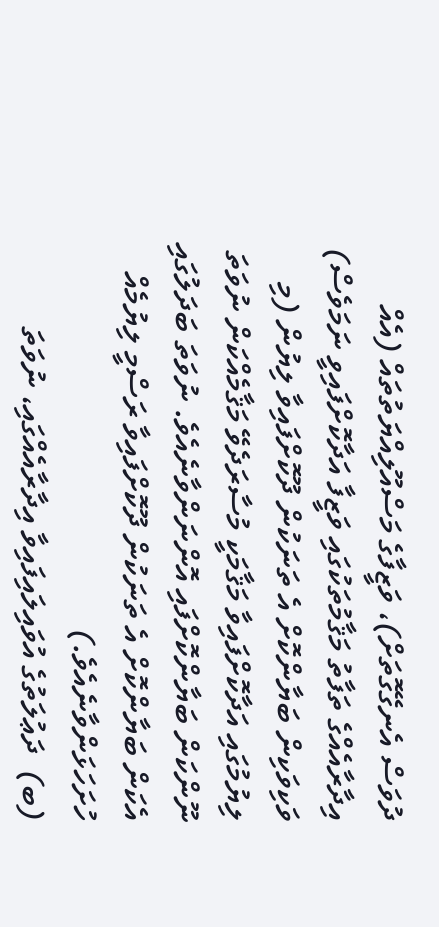ދުވަސް އެނގޭގޮތަށް)، ވަޒީފާގެ މަސްއޫލިއްޔަތުތައް (އެއް އިދާރާއެއްގެ ތަފާތު މަޤާމުތަކުގައި ވަޒީފާ އަދާކޮށްފައިވީ ނަމަވެސް) ވަކިވަކިން ބަޔާންކޮށް އެ ތަނަކުން ދޫކޮށްފައިވާ ލިޔުން (މި ލިޔުމުގައި އަދާކޮށްފައިވާ މަޤާމަކީ މުސާރަދެވޭ މަޤާމެއްކަން ނުވަތަ ނޫންކަން ބަޔާންކޮށްފައި އޮންނަންވާނެއެވެ. ނުވަތަ ބަދަލުގައި އެކަން ބަޔާންކޮށް އެ ތަނަކުން ދޫކޮށްފައިވާ ރަސްމީ ލިޔުމެއް ހުށަހަޅަންވާނެއެވެ.)
(ބ)  ދަޢުލަތުގެ އުވައިލައިފައިވާ އިދާރާއެއްގައި، ނުވަތަ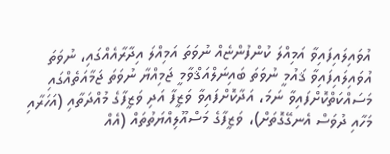އުވައިލައިފައިވާ އަމިއްލަ ކުންފުންޏެއް ނުވަތަ އަމިއްލަ އިދާރާއެއްގައި، ނުވަތަ އުވައިލައިފައިވާ ޤައުމީ ނުވަތަ ބައިނަލްއަޤްވާމީ ޖަމިއްޔާ ނުވަތަ ޖަމާއަތެއްގައި މަސައްކަތްކޮށްފައިވާ ނަމަ، އަދާކޮށްފައިވާ ވަޒީފާ އަދި ވަޒީފާގެ މުއްދަތާއި (އަހަރާއި މަހާއި ދުވަސް އެނގޭގޮތަށް)، ވަޒީފާގެ މަސްއޫލިއްޔަތުތައް (އެއް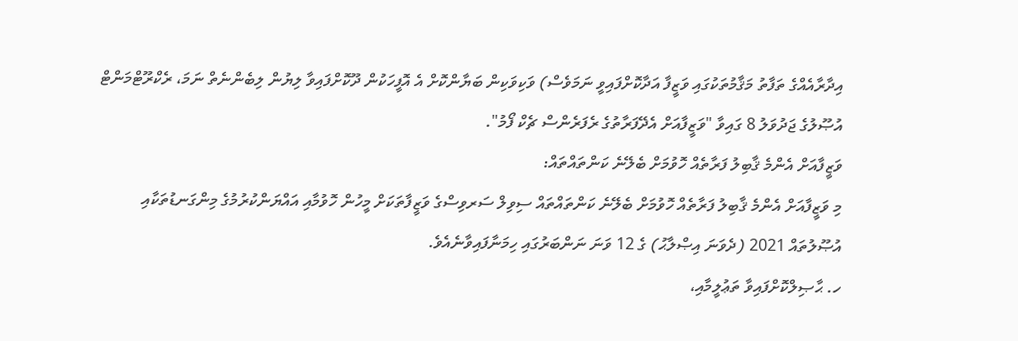އިދާރާއެއްގެ ތަފާތު މަޤާމުތަކުގައި ވަޒީފާ އަދާކޮށްފައިވީ ނަމަވެސް) ވަކިވަކިން ބަޔާންކޮށް އެ އޮފީހަކުން ދޫކޮށްފައިވާ ލިޔުން ލިބެންނެތް ނަމަ، ރެކްރޫޓްމަންޓް އުޞޫލުގެ ޖަދުވަލު 8 ގައިވާ "ވަޒީފާއަށް އެދޭފަރާތުގެ ރެފަރެންސް ޗެކް ފޯމު".
ވަޒީފާއަށް އެންމެ ޤާބިލު ފަރާތެއް ހޮވުމަށް ބެލޭނެ ކަންތައްތައް:
މި ވަޒީފާއަށް އެންމެ ޤާބިލު ފަރާތެއް ހޮވުމަށް ބެލޭނެ ކަންތައްތައް ސިވިލް ސަރވިސްގެ ވަޒީފާތަކަށް މީހުން ހޮވުމާއި އައްޔަންކުރުމުގެ މިންގަނޑުތަކާއި އުޞޫލުތައް 2021 (ދެވަނަ އިޞްލާޙު) ގެ 12 ވަނަ ނަންބަރުގައި ހިމަނާފައިވާނެއެވެ.
ހ. ޙާޞިލްކޮށްފައިވާ ތަޢުލީމާއި،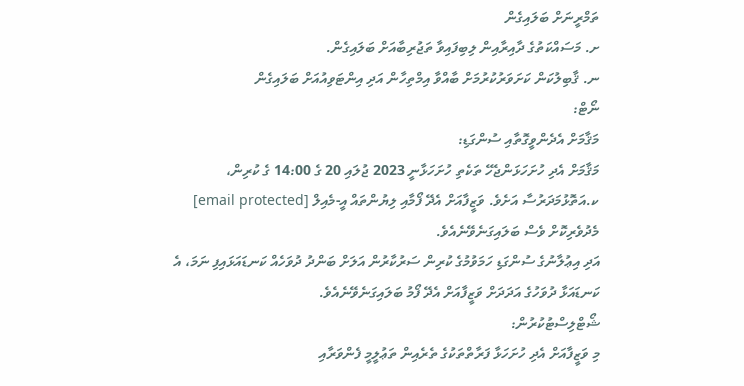ތަމްރީނަށް ބަލައިގެން
ށ. މަސައްކަތުގެ ދާއިރާއިން ލިބިފައިވާ ތަޖުރިބާއަށް ބަލައިގެން.
ނ. ޤާބިލުކަން ކަށަވަރުކުރުމަށް ބާއްވާ އިމްތިހާން އަދި އިންޓަވިއުއަށް ބަލައިގެން
ނޯޓް:
މަޤާމަށް އެދެންވީގޮތާއި ސުންގަޑި:
މަޤާމަށް އެދި ހުށަހަޅަންޖެހޭ ތަކެތި ހުށަހަޅާނީ 2023 ޖުލައި 20 ގެ 14:00 ގެ ކުރިން، ކ.އަތޮޅުމަދަރުސާ އަށެވެ. ވަޒީފާއަށް އެދޭ ފޯމާއި ލިޔުންތައް އީ-މެއިލް [email protected] މެދުވެރިކޮށް ވެސް ބަލައިގަނެވޭނެއެވެ.
އަދި އިޢުލާނުގެ ސުންގަޑި ހަމަވުމުގެ ކުރިން ސަރުކާރުން އަލަށް ބަންދު ދުވަހެއް ކަނޑައަޅައިފި ނަމަ، އެ ކަނޑައަޅާ ދުވަހުގެ އަދަދަށް ވަޒީފާއަށް އެދޭ ފޯމު ބަލައިގަނެވޭނެއެވެ.
ޝޯޓްލިސްޓުކުރުން:
މި ވަޒީފާއަށް އެދި ހުށަހަޅާ ފަރާތްތަކުގެ ތެރެއިން ތަޢުލީމީ ފެންވަރާއި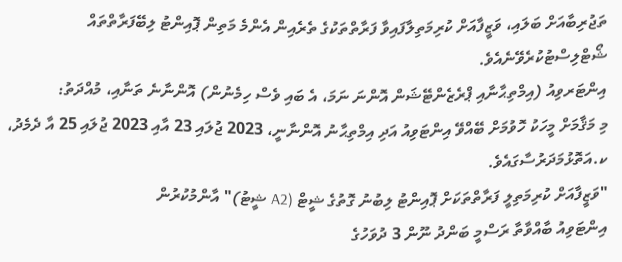ތަޖުރިބާއަށް ބަލައި، ވަޒީފާއަށް ކުރިމަތިލާފައިވާ ފަރާތްތަކުގެ ތެރެއިން އެންމެ މަތިން ޕޮއިންޓު ލިބޭފަރާތްތައް ޝޯޓްލިސްޓުކުރެވޭނެއެވެ.
އިންޓަރވިއު (އިމްތިޙާނާއި ޕްރެޒެންޓޭޝަން އޮންނަ ނަމަ، އެ ބައި ވެސް ހިމެނުން) އޮންނާނެ ތަނާއި، މުއްދަތު:
މި މަޤާމަށް މީހަކު ހޮވުމަށް ބޭއްވޭ އިންޓަވިއު އަދި އިމްތިޙާނު އޮންނާނީ، 2023 ޖުލައި 23 އާއި 2023 ޖުލައި 25 އާ ދެމެދު، ކ.އަތޮޅުމަދަރުސާގައެވެ.
"ވަޒީފާއަށް ކުރިމަތިލީ ފަރާތްތަކަށް ޕޮއިންޓު ލިބުނު ގޮތުގެ ޝީޓް (A2 ޝީޓު)" އާންމުކުރުން
އިންޓަވިއު ބާއްވާތާ ރަސްމީ ބަންދު ނޫން 3 ދުވަހުގެ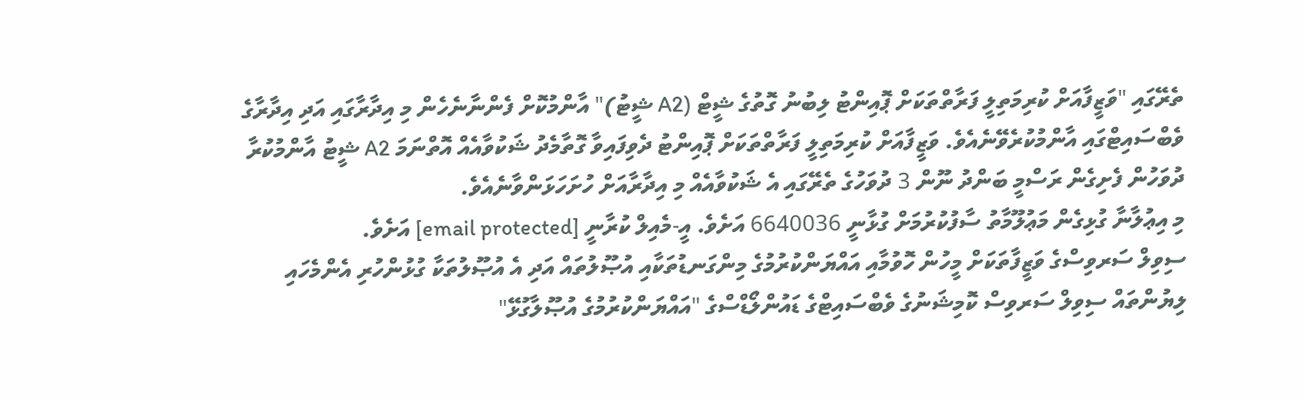ތެރޭގައި "ވަޒީފާއަށް ކުރިމަތިލީ ފަރާތްތަކަށް ޕޮއިންޓު ލިބުނު ގޮތުގެ ޝީޓް (A2 ޝީޓު)" އާންމުކޮށް ފެންނާނެހެން މި އިދާރާގައި އަދި އިދާރާގެ ވެބްސައިޓްގައި އާންމުކުރެވޭނެއެވެ. ވަޒީފާއަށް ކުރިމަތިލީ ފަރާތްތަކަށް ޕޮއިންޓު ދެވިފައިވާ ގޮތާމެދު ޝަކުވާއެއް އޮތްނަމަ A2 ޝީޓު އާންމުކުރާ ދުވަހުން ފެށިގެން ރަސްމީ ބަންދު ނޫން 3 ދުވަހުގެ ތެރޭގައި އެ ޝަކުވާއެއް މި އިދާރާއަށް ހުށަހަޅަންވާނެއެވެ.
މި އިޢުލާނާ ގުޅިގެން މަޢުލޫމާތު ސާފުކުރުމަށް ގުޅާނީ 6640036 އަށެވެ. އީ-މެއިލް ކުރާނީ [email protected] އަށެވެ.
ސިވިލް ސަރވިސްގެ ވަޒީފާތަކަށް މީހުން ހޮވުމާއި އައްޔަންކުރުމުގެ މިންގަނޑުތަކާއި އުޞޫލުތައް އަދި އެ އުޞޫލުތަކާ ގުޅުންހުރި އެންމެހައި ލިޔުންތައް ސިވިލް ސަރވިސް ކޮމިޝަނުގެ ވެބްސައިޓްގެ ޑައުންލޯޑްސްގެ "އައްޔަންކުރުމުގެ އުޞޫލާގުޅޭ"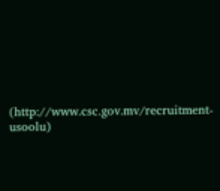(http://www.csc.gov.mv/recruitment-usoolu)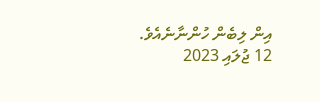އިން ލިބެން ހުންނާނެއެވެ.
12 ޖުލައި 2023